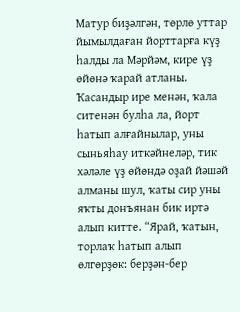Матур биҙәлгән, төрлө уттар йымылдаған йорттарға күҙ һалды ла Мәрйәм, кире үҙ өйөнә ҡарай атланы. Ҡасандыр ире менән, ҡала ситенән булһа ла, йорт һатып алғайнылар, уны сыньяһау иткәйнеләр, тик хәләле үҙ өйөндә оҙай йәшәй алманы шул, ҡаты сир уны яҡты донъянан бик иртә алып китте. “Ярай, ҡатын, торлаҡ һатып алып өлгөрҙөк: берҙән-бер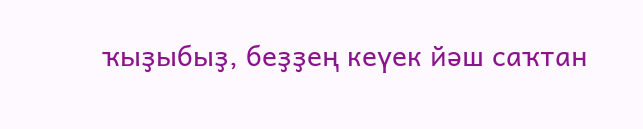ҡыҙыбыҙ, беҙҙең кеүек йәш саҡтан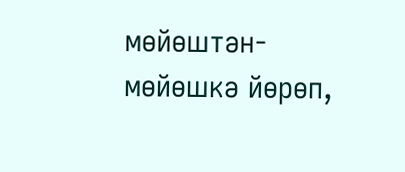мөйөштән-мөйөшкә йөрөп,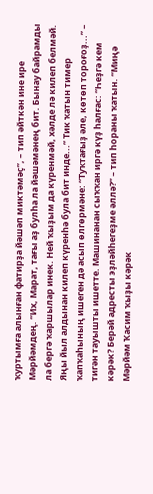ҡуртымға алынған фатирҙа йәшәп миктәмәҫ”, – тип әйткән ине ире Мәрйәмдең. “Их, Марат, тағы аҙ булһа ла йәшәмәнең бит. Бынау байрамды ла бергә ҡаршылар инек. Ней ҡыҙым да күренмәй, хәлде лә килеп белмәй. Яңы йыл алдынан килеп күренһә була бит инде...” Тик ҡатын тимер ҡапҡаһының ишеген дә асып өлгөрмәне: “Туҡтағыҙ әле, көтөп тороғоҙ...” – тигән тауышты ишетте. Машинанан сыҡҡан иргә күҙ һалғас: “Һеҙгә кем кәрәк? Берәй адресты эҙләйһегеҙме әллә?” – тип һораны ҡатын. “Миңә Мәрйәм Ҡасим ҡыҙы кәрәк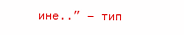ине..” – тип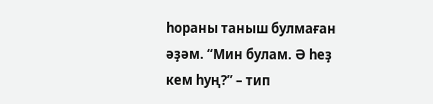һораны таныш булмаған әҙәм. “Мин булам. Ә һеҙ кем һуң?” – тип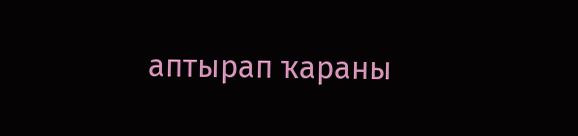аптырап ҡараны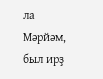ла Мәрйәм, был ирҙ